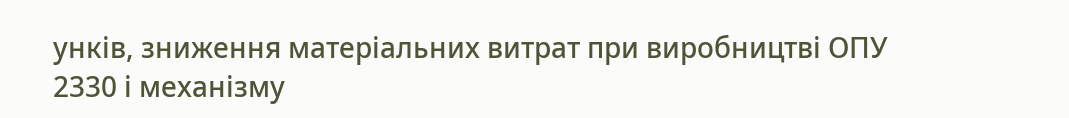унків, зниження матеріальних витрат при виробництві ОПУ 2330 і механізму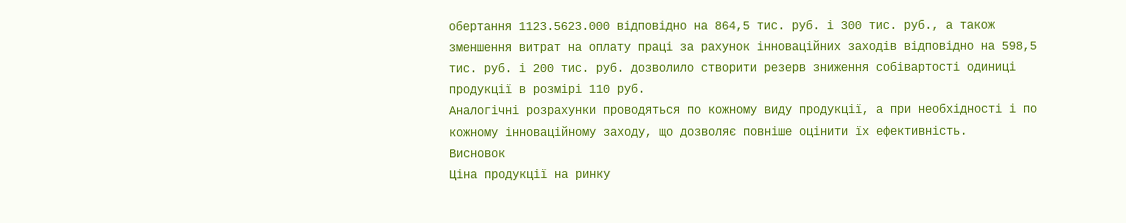обертання 1123.5623.000 відповідно на 864,5 тис. руб. і 300 тис. руб., а також зменшення витрат на оплату праці за рахунок інноваційних заходів відповідно на 598,5 тис. руб. і 200 тис. руб. дозволило створити резерв зниження собівартості одиниці продукції в розмірі 110 руб.
Аналогічні розрахунки проводяться по кожному виду продукції, а при необхідності і по кожному інноваційному заходу, що дозволяє повніше оцінити їх ефективність.
Висновок
Ціна продукції на ринку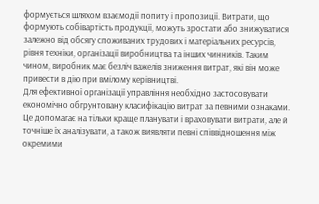формується шляхом взаємодії попиту і пропозиції. Витрати, що формують собівартість продукції, можуть зростати або знижуватися залежно від обсягу споживаних трудових і матеріальних ресурсів, рівня техніки, організації виробництва та інших чинників. Таким чином, виробник має безліч важелів зниження витрат, які він може привести в дію при вмілому керівництві.
Для ефективної організації управління необхідно застосовувати економічно обгрунтовану класифікацію витрат за певними ознаками. Це допомагає на тільки краще планувати і враховувати витрати, але й точніше їх аналізувати, а також виявляти певні співвідношення між окремими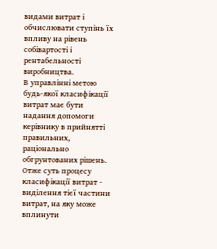видами витрат і обчислювати ступінь їх впливу на рівень собівартості і рентабельності виробництва.
В управлінні метою будь-якої класифікації витрат має бути надання допомоги керівнику в прийнятті правильних, раціонально обгрунтованих рішень. Отже суть процесу класифікації витрат - виділення тієї частини витрат, на яку може вплинути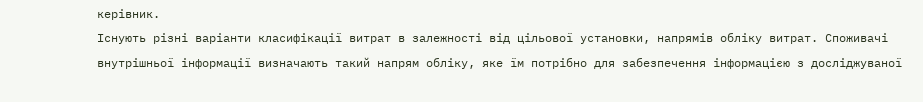керівник.
Існують різні варіанти класифікації витрат в залежності від цільової установки, напрямів обліку витрат. Споживачі внутрішньої інформації визначають такий напрям обліку, яке їм потрібно для забезпечення інформацією з досліджуваної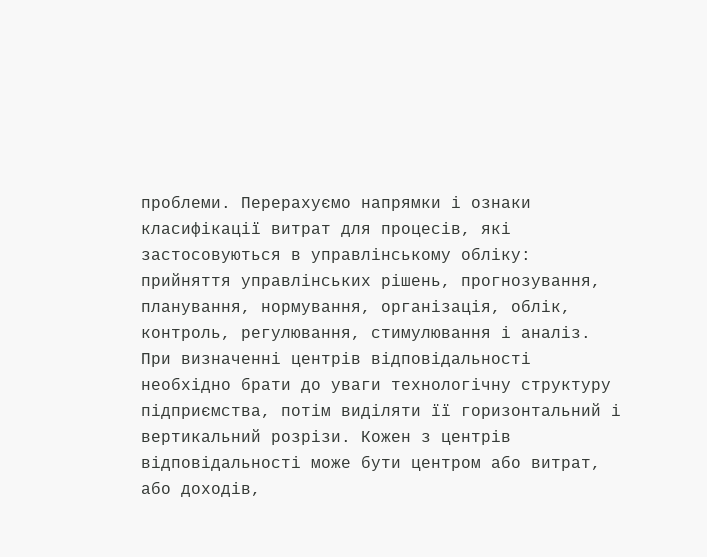проблеми. Перерахуємо напрямки і ознаки класифікації витрат для процесів, які застосовуються в управлінському обліку: прийняття управлінських рішень, прогнозування, планування, нормування, організація, облік, контроль, регулювання, стимулювання і аналіз.
При визначенні центрів відповідальності необхідно брати до уваги технологічну структуру підприємства, потім виділяти її горизонтальний і вертикальний розрізи. Кожен з центрів відповідальності може бути центром або витрат, або доходів,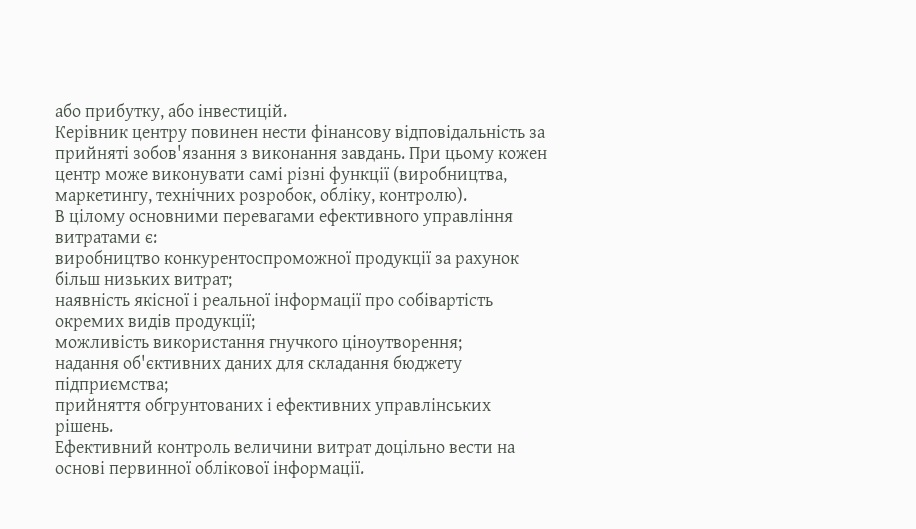або прибутку, або інвестицій.
Керівник центру повинен нести фінансову відповідальність за прийняті зобов'язання з виконання завдань. При цьому кожен центр може виконувати самі різні функції (виробництва, маркетингу, технічних розробок, обліку, контролю).
В цілому основними перевагами ефективного управління витратами є:
виробництво конкурентоспроможної продукції за рахунок більш низьких витрат;
наявність якісної і реальної інформації про собівартість окремих видів продукції;
можливість використання гнучкого ціноутворення;
надання об'єктивних даних для складання бюджету підприємства;
прийняття обгрунтованих і ефективних управлінських рішень.
Ефективний контроль величини витрат доцільно вести на основі первинної облікової інформації.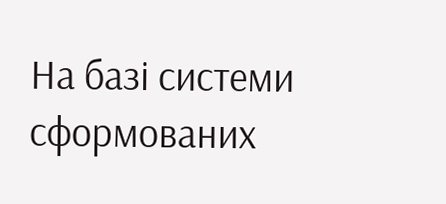На базі системи сформованих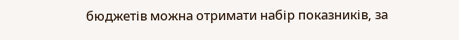бюджетів можна отримати набір показників, за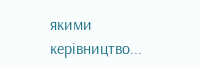якими керівництво...